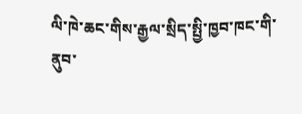ལི་ཁེ་ཆང་གིས་རྒྱལ་སྲིད་སྤྱི་ཁྱབ་ཁང་གི་ནུབ་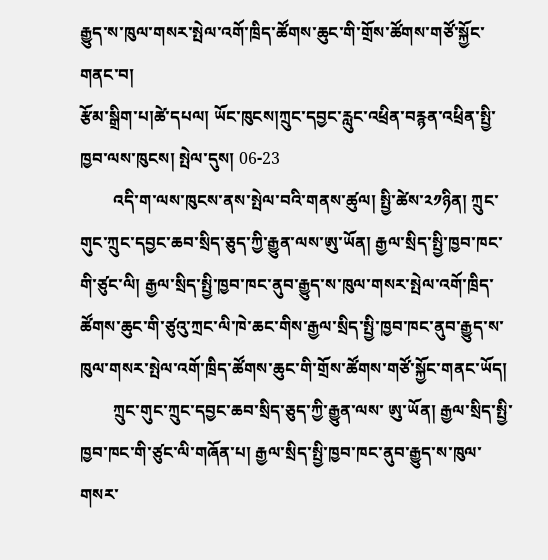རྒྱུད་ས་ཁུལ་གསར་སྤེལ་འགོ་ཁྲིད་ཚོགས་ཆུང་གི་གྲོས་ཚོགས་གཙོ་སྐྱོང་གནང་བ།
རྩོམ་སྒྲིག་པ།ཚེ་དཔལ། ཡོང་ཁུངས།ཀྲུང་དབྱང་རླུང་འཕྲིན་བརྙན་འཕྲིན་སྤྱི་ཁྱབ་ལས་ཁུངས། སྤེལ་དུས། 06-23
        འདི་ག་ལས་ཁུངས་ནས་སྤེལ་བའི་གནས་ཚུལ། སྤྱི་ཚེས་༢༡ཉིན། ཀྲུང་གུང་ཀྲུང་དབྱང་ཆབ་སྲིད་ཅུད་ཀྱི་རྒྱུན་ལས་ཨུ་ཡོན། རྒྱལ་སྲིད་སྤྱི་ཁྱབ་ཁང་གི་ཙུང་ལི། རྒྱལ་སྲིད་སྤྱི་ཁྱབ་ཁང་ནུབ་རྒྱུད་ས་ཁུལ་གསར་སྤེལ་འགོ་ཁྲིད་ཚོགས་ཆུང་གི་ཙུའུ་ཀྲང་ལི་ཁེ་ཆང་གིས་རྒྱལ་སྲིད་སྤྱི་ཁྱབ་ཁང་ནུབ་རྒྱུད་ས་ཁུལ་གསར་སྤེལ་འགོ་ཁྲིད་ཚོགས་ཆུང་གི་གྲོས་ཚོགས་གཙོ་སྐྱོང་གནང་ཡོད།
        ཀྲུང་གུང་ཀྲུང་དབྱང་ཆབ་སྲིད་ཅུད་ཀྱི་རྒྱུན་ལས་ ཨུ་ཡོན། རྒྱལ་སྲིད་སྤྱི་ཁྱབ་ཁང་གི་ཙུང་ལི་གཞོན་པ། རྒྱལ་སྲིད་སྤྱི་ཁྱབ་ཁང་ནུབ་རྒྱུད་ས་ཁུལ་གསར་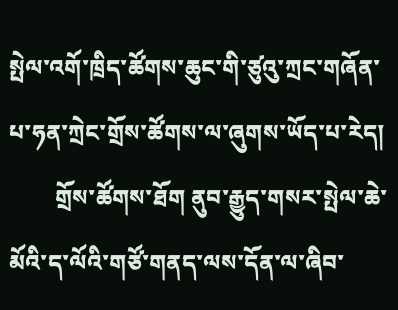སྤེལ་འགོ་ཁྲིད་ཚོགས་ཆུང་གི་ཙུའུ་ཀྲང་གཞོན་པ་ཧན་ཀྲེང་གྲོས་ཚོགས་ལ་ཞུགས་ཡོད་པ་རེད།
        གྲོས་ཚོགས་ཐོག ནུབ་རྒྱུད་གསར་སྤེལ་ཆེ་མོའི་ད་ལོའི་གཙོ་གནད་ལས་དོན་ལ་ཞིབ་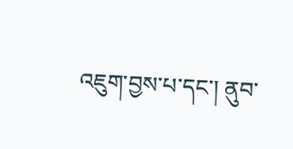འཇུག་བྱས་པ་དང་། ནུབ་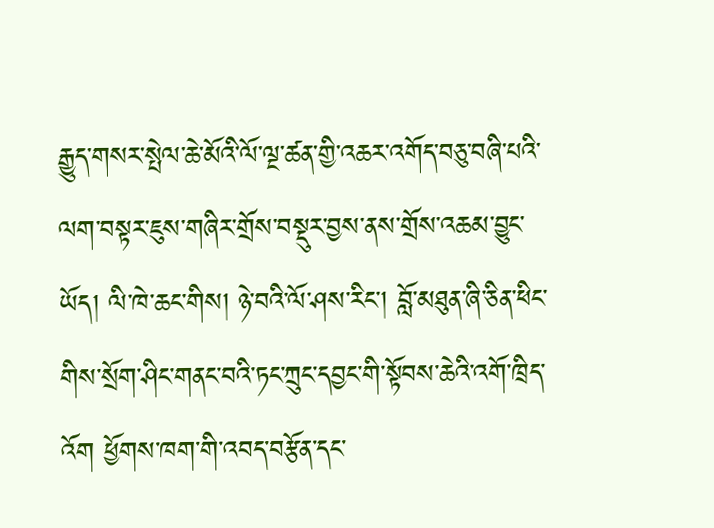རྒྱུད་གསར་སྤེལ་ཆེ་མོའི་ལོ་ལྔ་ཚན་གྱི་འཆར་འགོད་བཅུ་བཞི་པའི་ལག་བསྟར་ཇུས་གཞིར་གྲོས་བསྡུར་བྱས་ནས་གྲོས་འཆམ་བྱུང་ཡོད། ལི་ཁེ་ཆང་གིས། ཉེ་བའི་ལོ་ཤས་རིང་། བློ་མཐུན་ཞི་ཅིན་ཕིང་གིས་སྲོག་ཤིང་གནང་བའི་ཏང་ཀྲུང་དབྱང་གི་སྟོབས་ཆེའི་འགོ་ཁྲིད་འོག ཕྱོགས་ཁག་གི་འབད་བརྩོན་དང་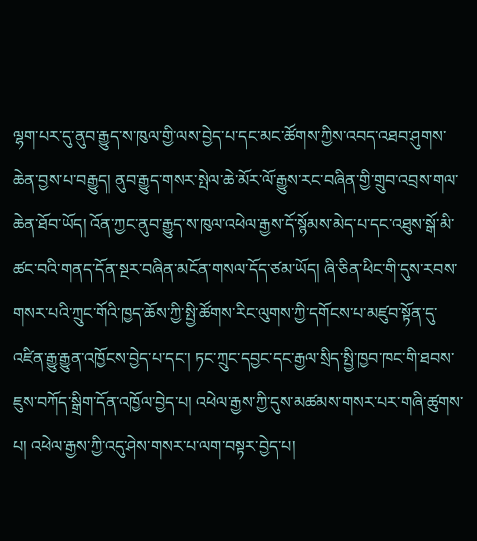ལྷག་པར་དུ་ནུབ་རྒྱུད་ས་ཁུལ་གྱི་ལས་བྱེད་པ་དང་མང་ཚོགས་ཀྱིས་འབད་འཐབ་ཤུགས་ཆེན་བྱས་པ་བརྒྱུད། ནུབ་རྒྱུད་གསར་སྤེལ་ཆེ་མོར་ལོ་རྒྱུས་རང་བཞིན་གྱི་གྲུབ་འབྲས་གལ་ཆེན་ཐོབ་ཡོད། འོན་ཀྱང་ནུབ་རྒྱུད་ས་ཁུལ་འཕེལ་རྒྱས་དོ་སྙོམས་མེད་པ་དང་འཐུས་སྒོ་མི་ཚང་བའི་གནད་དོན་སྔར་བཞིན་མངོན་གསལ་དོད་ཙམ་ཡོད། ཞི་ཅིན་ཕིང་གི་དུས་རབས་གསར་པའི་ཀྲུང་གོའི་ཁྱད་ཆོས་ཀྱི་སྤྱི་ཚོགས་རིང་ལུགས་ཀྱི་དགོངས་པ་མཛུབ་སྟོན་དུ་འཛིན་རྒྱུ་རྒྱུན་འཁྱོངས་བྱེད་པ་དང་། ཏང་ཀྲུང་དབྱང་དང་རྒྱལ་སྲིད་སྤྱི་ཁྱབ་ཁང་གི་ཐབས་ཇུས་བཀོད་སྒྲིག་དོན་འཁྱོལ་བྱེད་པ། འཕེལ་རྒྱས་ཀྱི་དུས་མཚམས་གསར་པར་གཞི་ཚུགས་པ། འཕེལ་རྒྱས་ཀྱི་འདུ་ཤེས་གསར་པ་ལག་བསྟར་བྱེད་པ།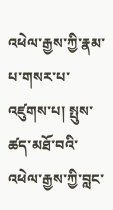འཕེལ་རྒྱས་ཀྱི་རྣམ་པ་གསར་པ་འཛུགས་པ། སྤུས་ཚད་མཐོ་བའི་འཕེལ་རྒྱས་ཀྱི་བླང་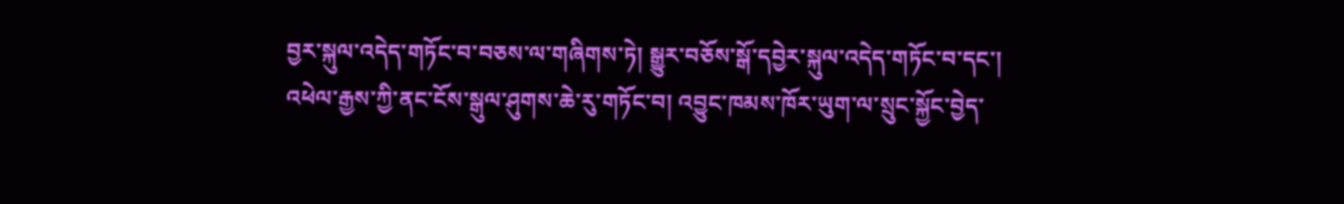བྱར་སྐུལ་འདེད་གཏོང་བ་བཅས་ལ་གཞིགས་ཏེ། སྒྱུར་བཅོས་སྒོ་དབྱེར་སྐུལ་འདེད་གཏོང་བ་དང་། འཕེལ་རྒྱས་ཀྱི་ནང་ངོས་སྒུལ་ཤུགས་ཆེ་རུ་གཏོང་བ། འབྱུང་ཁམས་ཁོར་ཡུག་ལ་སྲུང་སྐྱོང་བྱེད་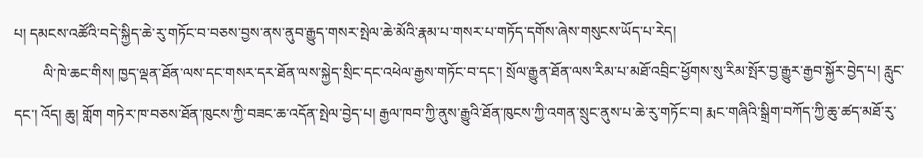པ། དམངས་འཚོའི་བདེ་སྐྱིད་ཆེ་རུ་གཏོང་བ་བཅས་བྱས་ནས་ནུབ་རྒྱུད་གསར་སྤེལ་ཆེ་མོའི་རྣམ་པ་གསར་པ་གཏོད་དགོས་ཞེས་གསུངས་ཡོད་པ་རེད།
        ལི་ཁེ་ཆང་གིས། ཁྱད་ལྡན་ཐོན་ལས་དང་གསར་དར་ཐོན་ལས་སྐྱེད་སྲིང་དང་འཕེལ་རྒྱས་གཏོང་བ་དང་། སྲོལ་རྒྱུན་ཐོན་ལས་རིམ་པ་མཐོ་འབྲིང་ཕྱོགས་སུ་རིམ་སྤོར་བྱ་རྒྱུར་རྒྱབ་སྐྱོར་བྱེད་པ། རླུང་དང་། འོད། ཆུ། གློག གཏེར་ཁ་བཅས་ཐོན་ཁུངས་ཀྱི་བཟང་ཆ་འདོན་སྤེལ་བྱེད་པ། རྒྱལ་ཁབ་ཀྱི་ནུས་རྒྱུའི་ཐོན་ཁུངས་ཀྱི་འགན་སྲུང་ནུས་པ་ཆེ་རུ་གཏོང་བ། རྨང་གཞིའི་སྒྲིག་བཀོད་ཀྱི་ཆུ་ཚད་མཐོ་རུ་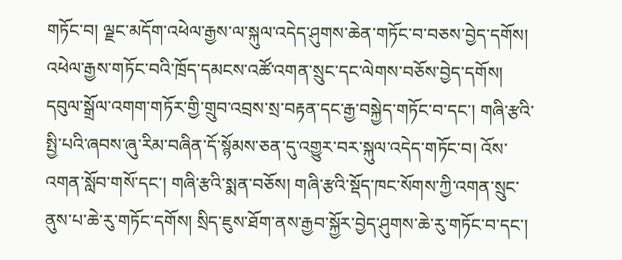གཏོང་བ། ལྗང་མདོག་འཕེལ་རྒྱས་ལ་སྐུལ་འདེད་ཤུགས་ཆེན་གཏོང་བ་བཅས་བྱེད་དགོས། འཕེལ་རྒྱས་གཏོང་བའི་ཁྲོད་དམངས་འཚོ་འགན་སྲུང་དང་ལེགས་བཅོས་བྱེད་དགོས། དབུལ་སྒྲོལ་འགག་གཏོར་གྱི་གྲུབ་འབྲས་སྲ་བརྟན་དང་རྒྱ་བསྐྱེད་གཏོང་བ་དང་། གཞི་རྩའི་སྤྱི་པའི་ཞབས་ཞུ་རིམ་བཞིན་དོ་སྙོམས་ཅན་དུ་འགྱུར་བར་སྐུལ་འདེད་གཏོང་བ། འོས་འགན་སློབ་གསོ་དང་། གཞི་རྩའི་སྨན་བཅོས། གཞི་རྩའི་སྡོད་ཁང་སོགས་ཀྱི་འགན་སྲུང་ནུས་པ་ཆེ་རུ་གཏོང་དགོས། སྲིད་ཇུས་ཐོག་ནས་རྒྱབ་སྐྱོར་བྱེད་ཤུགས་ཆེ་རུ་གཏོང་བ་དང་།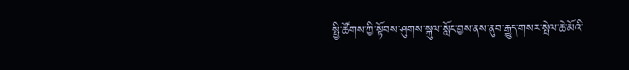སྤྱི་ཚོགས་ཀྱི་སྟོབས་ཤུགས་སྐུལ་སློང་བྱས་ནས་ནུབ་རྒྱུད་གསར་སྤེལ་ཆེ་མོའི་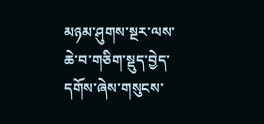མཉམ་ཤུགས་སྔར་ལས་ཆེ་བ་གཅིག་སྡུད་བྱེད་དགོས་ཞེས་གསུངས་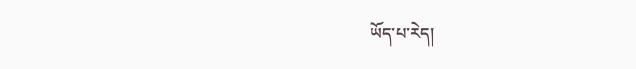ཡོད་པ་རེད།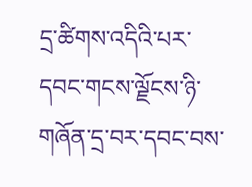དྲ་ཚིགས་འདིའི་པར་དབང་གངས་ལྗོངས་ཉི་གཞོན་དྲ་བར་དབང་བས་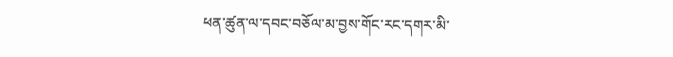ཕན་ཚུན་ལ་དབང་བཅོལ་མ་བྱས་གོང་རང་དགར་མི་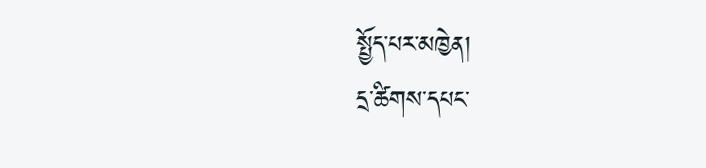སྤྱོད་པར་མཁྱེན།
དྲ་ཚིགས་དཔང་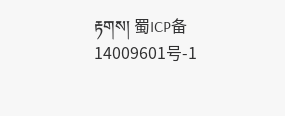རྟགས། 蜀ICP备14009601号-1